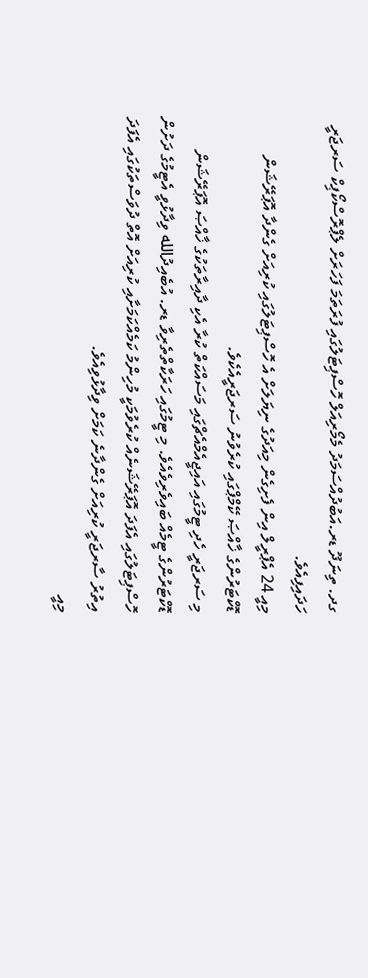ގދ. ތިނަދޫ ޑރ.އަބުދުއްސަމަދު މެމޯރިއަލް ހޮސްޕިޓަލުގައި ފުރަތަމަ ފަހަރަށް ލެޕްރޮސްކޯޕިކް ސަރޖަރީ ހަދައިފިއެވެ.
މިއީ 24 އެޕްރީލް އިން ފެށިގެން މިއަދުގެ ނިޔަލަށް އެ ހޮސްޕިޓަލުގައި ކުރިއަށް ގެންދާ އޮޕަރޭޝަން ޑޮކްޓަރުންގެ ޚާއްޞަ ކޭމްޕްގައި ކުރެވުނު ސަރޖަރީއެކެވެ.
މި ސަރޖަރީ ހެދި ޓީމުގައި އައިޖީއެމްއެޗްގައި މަސައްކަތް ކުރާ އެކި ދާއިރާތަކުގެ ޚާއްޞަ އޮޕަރޭޝަން ޑޮކްޓަރުންގެ ޓީމެއް ބައިވެރިވެއެވެ. މި ޓީމުގައި ހަރަކާތްތެރިވާ ޑރ. އުބެއިދުالله ވިދާޅުވީ އެޓީމުގެ ދަށުން ހޮސްޕިޓަލުގައި އެފަދަ އޮޕަރޭޝަނެއް ކުރެވުމަކީ މުހިންމު ކަމެއްކަމަށާއި ކުރިއަށް އޮތް ދުވަސްތަކުގައި އެފަދަ އިތުރު ސާރޖަރީ ކުރިއަށް ގެންދާނެ ކަމަށް ވިދާޅުވިއެވެ.
މިއީ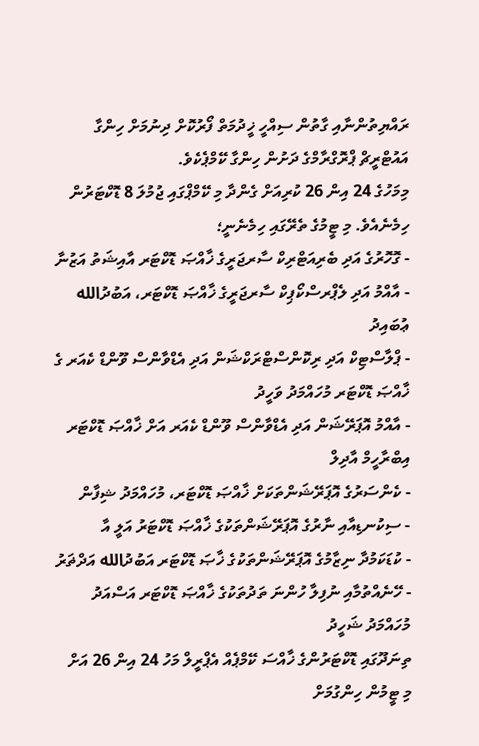ރައްޔިތުންނާއި ގާތުން ސިއްހީ ޚީދުމަތް ފޯރުކޮށް ދިނުމަށް ހިންގާ އައުޓްރީޗް ޕްރޮގްރާމްގެ ދަށުން ހިންގާ ކޭމްޕެކެވެ.
މިމަހުގެ 24 އިން 26 ކުރިއަށް ގެންދާ މި ކޭމްޕްގައި ޖުމުލަ 8 ޑޮކްޓަރުން ހިމެނެއެވެ. މި ޓީމުގެ ތެރޭގައި ހިމެނެނީ؛
- ގޮހޮރުގެ އަދި ބެރިއަޓްރިކް ސާރޖަރީގެ ޚާއްޞަ ޑޮކްޓަރ އާއިޝަތު އަޒުނާ
- އާއްމު އަދި ލެޕްރސްކޯޕިކް ސާރޖަރީގެ ޚާއްޞަ ޑޮކްޓަރ، އަބުދުالله ޢުބައިދު
- ޕްލާސްޓިކް އަދި ރިކޮންސްޓްރަކްޝަން އަދި އެޑްވާންސް ވޫންޑް ކެއަރ ގެ ޚާއްޞަ ޑޮކްޓަރ މުހައްމަދު ވަހީދު
- އާއްމު އޮޕަރޭޝަން އަދި އެޑްވާންސް ވޫންޑް ކެއަރ އަށް ޚާއްޞަ ޑޮކްޓަރ އިބްރާހީމް އާދިލް
- ކެންސަރުގެ އޮޕަރޭޝަންތަކަށް ޚާއްޞަ ޑޮކްޓަރ، މުހައްމަދު ޝިފާން
- ސިކުނޑިއާއި ނާރުގެ އޮޕަރޭޝަންތަކުގެ ޚާއްޞަ ޑޮކްޓަރު އަލީ އާ
- ކުޑަކަމުދާ ނިޒާމުގެ އޮޕަރޭޝަންތަކުގެ ޚާޞަ ޑޮކްޓަރ އަބުދުالله އަދްޡަރު
- ހޭނެއްތުމާއި ނުފިލާ ހުންނަ ތަދުތަކުގެ ޚާއްޞަ ޑޮކްޓަރ އަސްއަދު މުހައްމަދު ޝަހީދު
ތިނަދޫގައި ޑޮކްޓަރުންގެ ޚާއްސަ ކޭމްޕެއް އެޕްރީލް މަހު 24 އިން 26 އަށް
މި ޓީމުން ހިންގުމަށް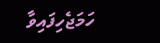ހަމަޖެހިފައިވާ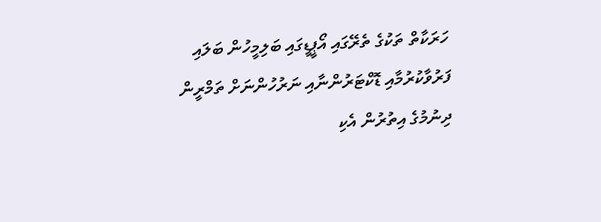ހަރަކާތް ތަކުގެ ތެރޭގައި އޯޕީޑީގައި ބަލިމީހުން ބަލައި ފަރުވާކުރުމާއި ޑޮކްޓަރުންނާއި ނަރުހުންނަށް ތަމްރީން ދިނުމުގެ އިތުރުން އެކި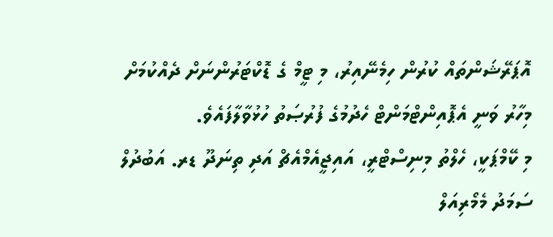އޮޕަރޭޝަންތައް ކުރުން ހިމެނޭއިރު، މި ޓީމް ގެ ޑޮކްޓަރުންނަށް ދެއްކުމަށް މިހާރު ވަނީ އެޕޮއިންޓްމަންޓް ހެދުމުގެ ފުރުޞަތު ހުޅުވާލާފައެވެ.
މި ކޭމްޕަކީ، ހެލްތު މިނިސްޓްރީ، އައިޖީއެމްއެޗް އަދި ތިނަދޫ ޑރ. އަބުދުލް ސަމަދު މެމޯރިއަލް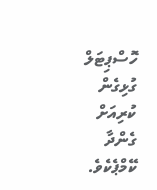ހޮސްޕިޓަލް ގުޅިގެން ކުރިއަށް ގެންދާ ކޭމްޕެކެވެ.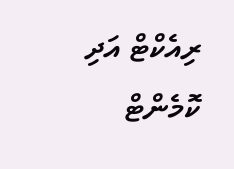ރިއެކްޓް އަދި ކޮމެންޓް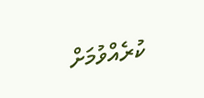ކުރެއްވުމަށް